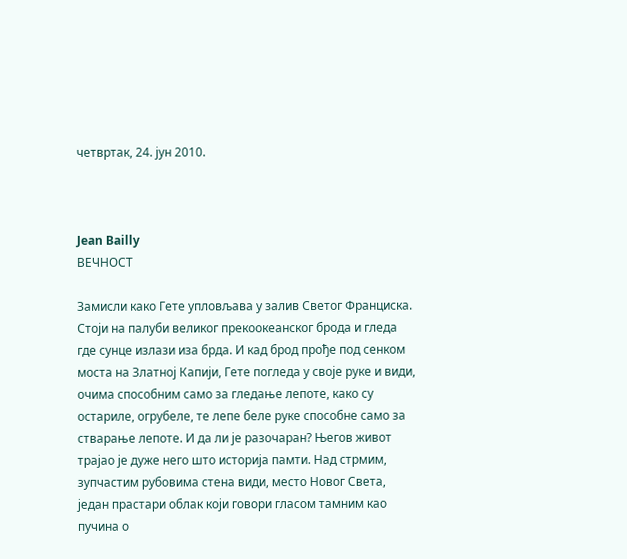четвртак, 24. јун 2010.



Jean Bailly
ВЕЧНОСТ

Замисли како Гете упловљава у залив Светог Франциска. Стоји на палуби великог прекоокеанског брода и гледа где сунце излази иза брда. И кад брод прође под сенком моста на Златној Капији, Гете погледа у своје руке и види, очима способним само за гледање лепоте, како су остариле, огрубеле, те лепе беле руке способне само за стварање лепоте. И да ли је разочаран? Његов живот трајао је дуже него што историја памти. Над стрмим, зупчастим рубовима стена види, место Новог Света, један прастари облак који говори гласом тамним као пучина о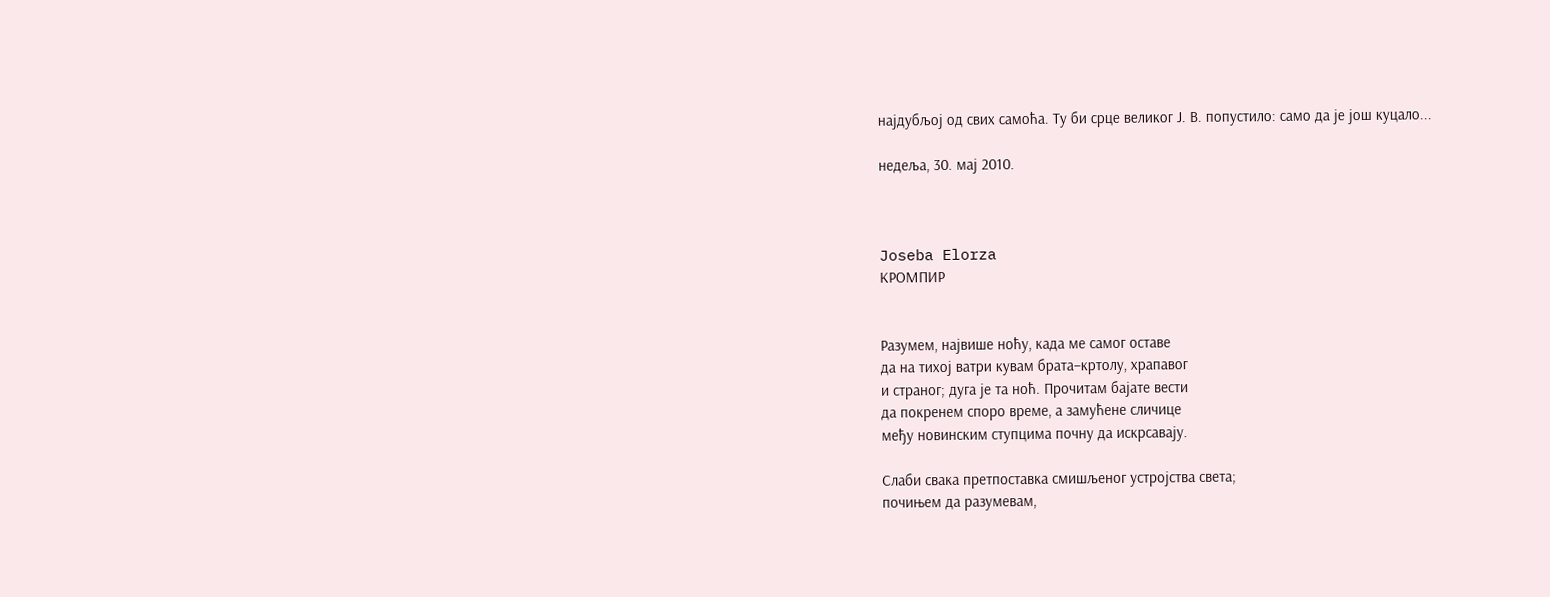најдубљој од свих самоћа. Ту би срце великог Ј. В. попустило: само да је још куцало...

недеља, 30. мај 2010.



Joseba Elorza
КРОМПИР


Разумем, највише ноћу, када ме самог оставе
да на тихој ватри кувам брата–кртолу, храпавог
и страног; дуга је та ноћ. Прочитам бајате вести
да покренем споро време, а замућене сличице
међу новинским ступцима почну да искрсавају.

Слаби свака претпоставка смишљеног устројства света;
почињем да разумевам,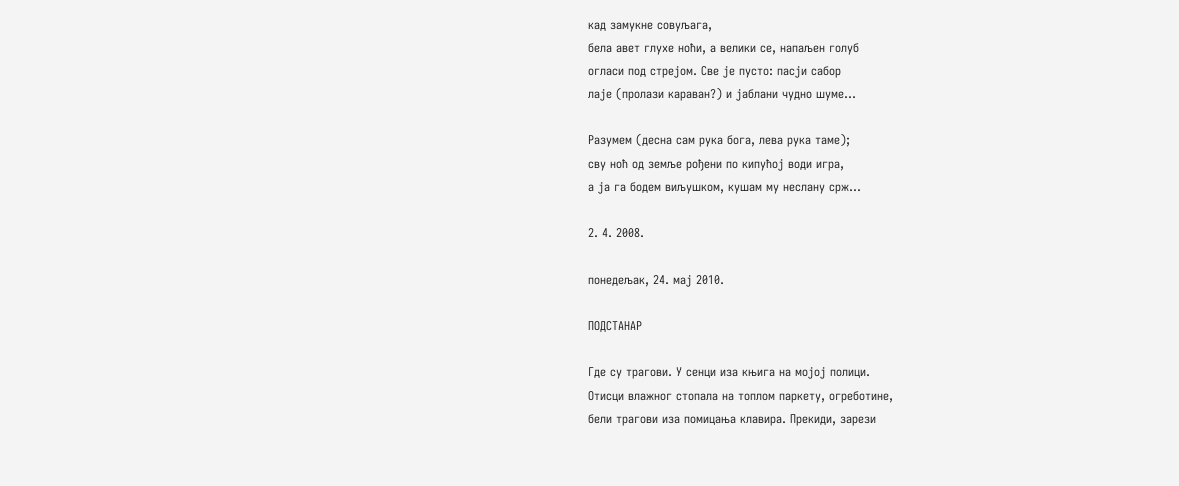кад замукне совуљага,
бела авет глухе ноћи, а велики се, напаљен голуб
огласи под стрејом. Све је пусто: пасји сабор
лаје (пролази караван?) и јаблани чудно шуме...

Разумем (десна сам рука бога, лева рука таме);
сву ноћ од земље рођени по кипућој води игра,
а ја га бодем виљушком, кушам му неслану срж...

2. 4. 2008.

понедељак, 24. мај 2010.

ПОДСТАНАР

Где су трагови. У сенци иза књига на мојој полици.
Отисци влажног стопала на топлом паркету, огреботине,
бели трагови иза помицања клавира. Прекиди, зарези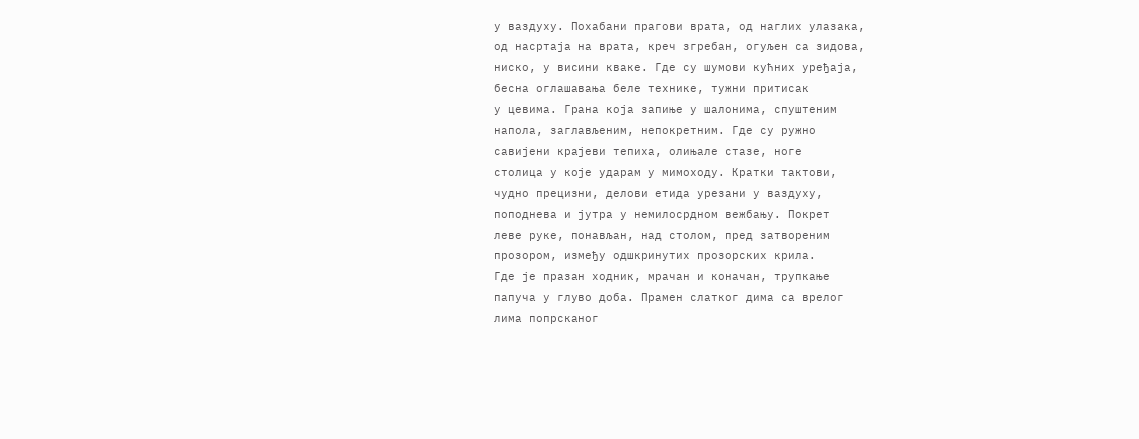у ваздуху. Похабани прагови врата, од наглих улазака,
од насртаја на врата, креч згребан, огуљен са зидова,
ниско, у висини кваке. Где су шумови кућних уређаја,
бесна оглашавања беле технике, тужни притисак
у цевима. Грана која запиње у шалонима, спуштеним
напола, заглављеним, непокретним. Где су ружно
савијени крајеви тепиха, олињале стазе, ноге
столица у које ударам у мимоходу. Кратки тактови,
чудно прецизни, делови етида урезани у ваздуху,
поподнева и јутра у немилосрдном вежбању. Покрет
леве руке, понављан, над столом, пред затвореним
прозором, између одшкринутих прозорских крила.
Где је празан ходник, мрачан и коначан, трупкање
папуча у глуво доба. Прамен слатког дима са врелог
лима попрсканог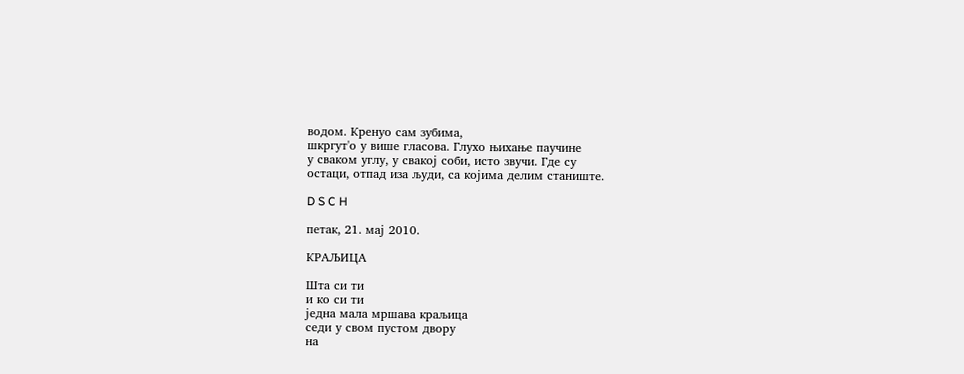водом. Кренуо сам зубима,
шкргут'о у више гласова. Глухо њихање паучине
у сваком углу, у свакој соби, исто звучи. Где су
остаци, отпад иза људи, са којима делим станиште.

D S C H

петак, 21. мај 2010.

КРАЉИЦА

Шта си ти
и ко си ти
једна мала мршава краљица
седи у свом пустом двору
на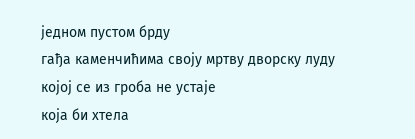једном пустом брду
гађа каменчићима своју мртву дворску луду
којој се из гроба не устаје
која би хтела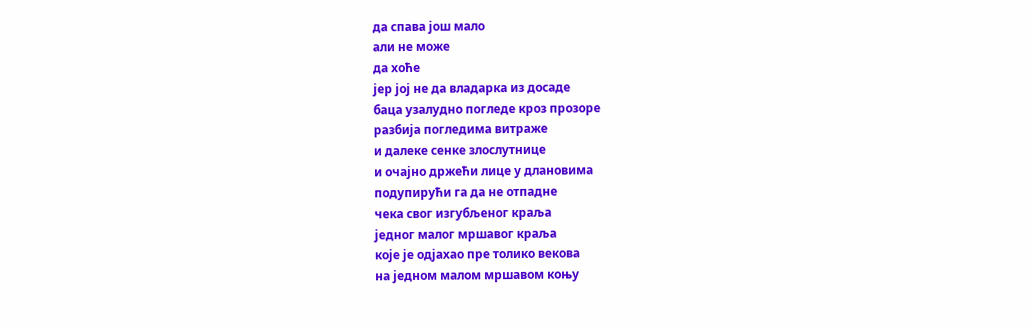да спава још мало
али не може
да хоће
јер јој не да владарка из досаде
баца узалудно погледе кроз прозоре
разбија погледима витраже
и далеке сенке злослутнице
и очајно држећи лице у длановима
подупирући га да не отпадне
чека свог изгубљеног краља
једног малог мршавог краља
које је одјахао пре толико векова
на једном малом мршавом коњу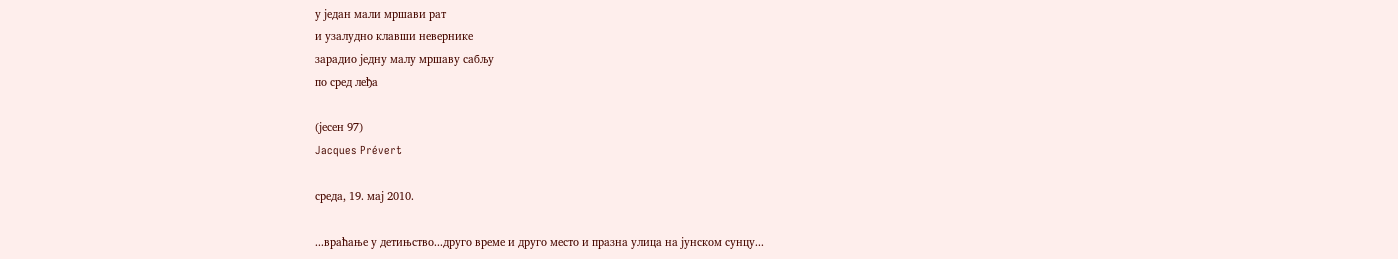у један мали мршави рат
и узалудно клавши невернике
зарадио једну малу мршаву сабљу
по сред леђа

(јесен 97)
Jacques Prévert

среда, 19. мај 2010.

...враћање у детињство...друго време и друго место и празна улица на јунском сунцу...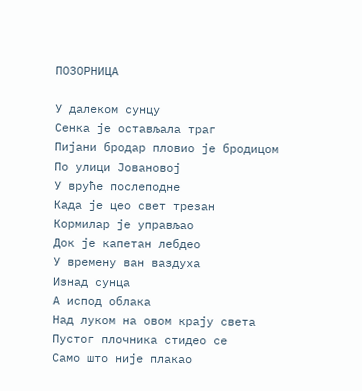ПОЗОРНИЦА

У далеком сунцу
Сенка је остављала траг
Пијани бродар пловио је бродицом
По улици Јовановој
У вруће послеподне
Када је цео свет трезан
Кормилар је управљао
Док је капетан лебдео
У времену ван ваздуха
Изнад сунца
А испод облака
Над луком на овом крају света
Пустог плочника стидео се
Само што није плакао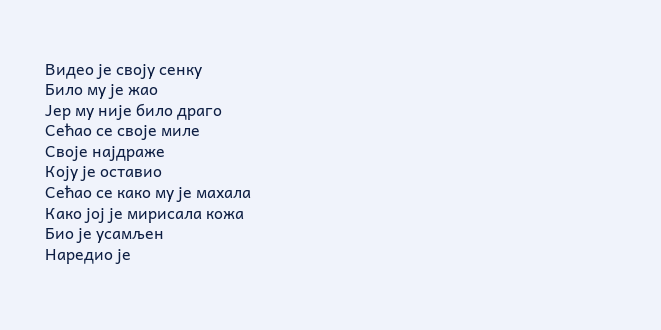Видео је своју сенку
Било му је жао
Јер му није било драго
Сећао се своје миле
Своје најдраже
Коју је оставио
Сећао се како му је махала
Како јој је мирисала кожа
Био је усамљен
Наредио је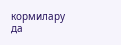кормилару да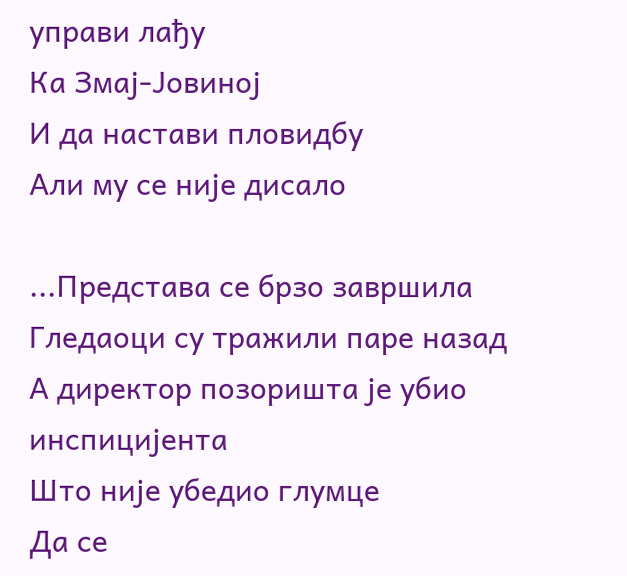управи лађу
Ка Змај-Јовиној
И да настави пловидбу
Али му се није дисало

...Представа се брзо завршила
Гледаоци су тражили паре назад
А директор позоришта је убио инспицијента
Што није убедио глумце
Да се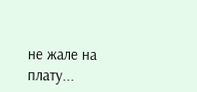не жале на плату...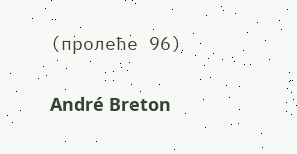(пролеће 96)

André Breton